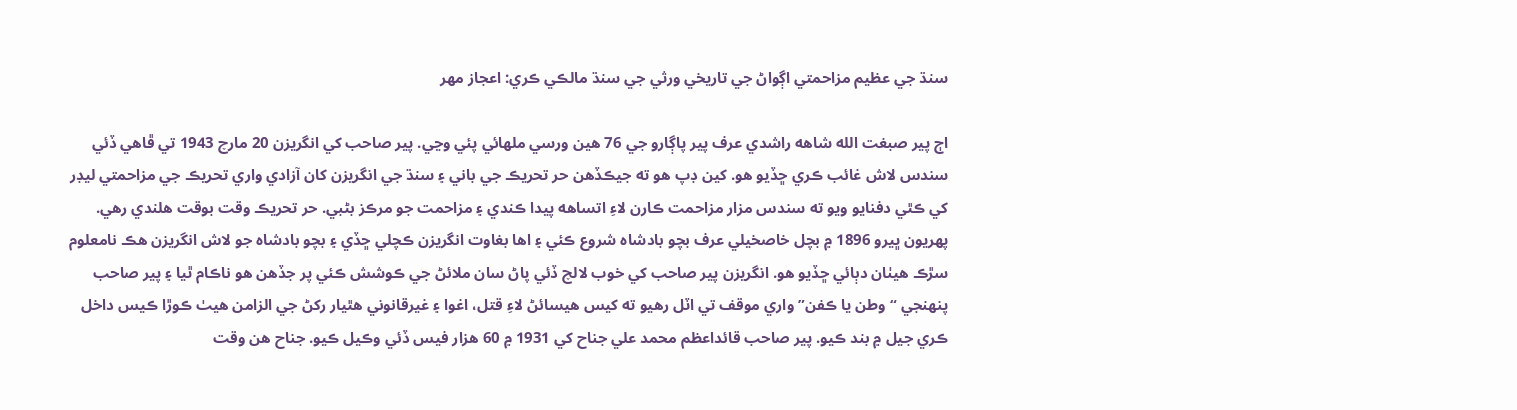سنڌ جي عظيم مزاحمتي اڳواڻ جي تاريخي ورثي جي سنڌ مالڪي ڪري: اعجاز مهر

اڄ پير صبغت الله شاهه راشدي عرف پير پاڳارو جي 76 هين ورسي ملهائي پئي وڃي. پير صاحب کي انگريزن 20 مارچ 1943 تي ڦاهي ڏئي سندس لاش غائب ڪري ڇڏيو هو. کين ڊپ هو ته جيڪڏهن حر تحريڪ جي باني ۽ سنڌ جي انگريزن کان آزادي واري تحريڪ جي مزاحمتي ليڊر کي ڪٿي دفنايو ويو ته سندس مزار مزاحمت ڪارن لاءِ اتساهه پيدا ڪندي ۽ مزاحمت جو مرڪز بڻبي. حر تحريڪ وقت بوقت هلندي رهي. پهريون ڀيرو 1896 ۾ بچل خاصخيلي عرف بچو بادشاه شروع ڪئي ۽ اها بغاوت انگريزن ڪچلي ڇڏي ۽ بچو بادشاه جو لاش انگريزن هڪ نامعلوم سڙڪ هيٺان دٻائي ڇڏيو هو. انگريزن پير صاحب کي خوب لالچ ڏئي پاڻ سان ملائڻ جي ڪوشش ڪئي پر جڏهن هو ناڪام ٿيا ۽ پير صاحب پنهنجي “وطن يا ڪفن” واري موقف تي اٽل رهيو ته کيس هيسائڻ لاءِ قتل، اغوا ۽ غيرقانوني هٿيار رکڻ جي الزامن هيٺ ڪوڙا ڪيس داخل ڪري جيل ۾ بند ڪيو. پير صاحب قائداعظم محمد علي جناح کي 1931 ۾ 60 هزار فيس ڏئي وڪيل ڪيو. جناح هن وقت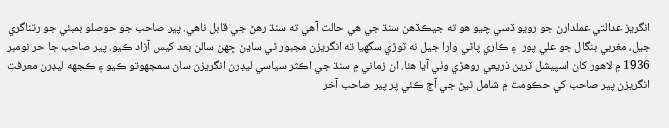انگريز عدالتي عملدارن جو رويو ڏسي چيو هو ته جيڪڏهن سنڌ جي هي حالت آهي ته سنڌ رهڻ جي قابل ناهي. پير صاحب جو حوصلو بمبئي جو رتناگري جيل، مغربي بنگال جو علي پور  ۽ ڪاري پاڻي وارا جيل نه ٽوڙي سگهيا ته انگريزن مجبور ٿي ساڍن ڇهن سالن بعد کيس آزاد ڪيو. پير صاحب جا حر نومبر 1936 ۾ لاهور کان اسپيشل ٽرين ذريعي روهڙي وٺي آيا هئا. ان زماني ۾ سنڌ جي اڪثر سياسي ليڊرن انگريزن سان سمجهوتو ڪيو ۽ ڪجهه ليڊرن معرفت انگريزن پير صاحب کي حڪومت ۾ شامل ٿيڻ جي آڇ ڪئي پر پير صاحب آخر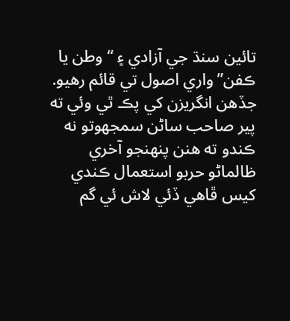تائين سنڌ جي آزادي ۽ “ وطن يا ڪفن” واري اصول تي قائم رهيو. جڏهن انگريزن کي پڪ ٿي وئي ته پير صاحب ساڻن سمجهوتو نه ڪندو ته هنن پنهنجو آخري ظالماڻو حربو استعمال ڪندي کيس ڦاهي ڏئي لاش ئي گم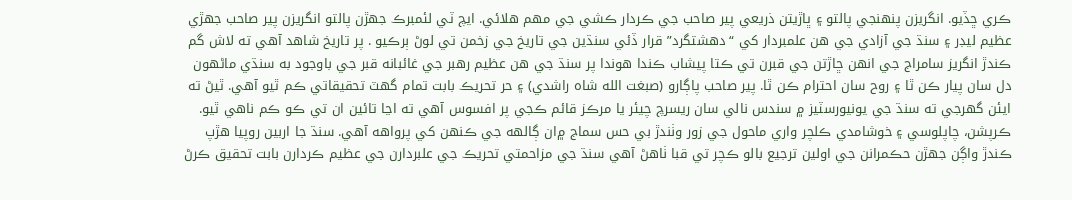ڪري ڇڏيو. انگريزن پنهنجي پالتو ۽ ڀاڙيتن ذريعي پير صاحب جي ڪردار ڪشي جي مهم هلائي. ايچ ٽي لئمبرڪ جهڙن پالتو انگريزن پير صاحب جهڙي عظيم ليڊر ۽ سنڌ جي آزادي جي هن علمبردار کي “دهشتگرد” قرار ڏئي سنڌين جي تاريخ جي زخمن تي لوڻ ٻرڪيو . پر تاريخ شاهد آهي ته لاش گم ڪندڙ انگريز سامراج جي انهن ڇاڙتن جي قبرن تي ڪتا پيشاب ڪندا هوندا پر سنڌ جي هن عظيم رهبر جي غائبانه قبر جي باوجود به سنڌي ماڻهون دل سان پيار ڪن ٿا ۽ روح سان احترام ڪن ٿا. پير صاحب پاڳارو (صبغت الله شاه راشدي) ۽ حر تحريڪ بابت تمام گهٽ تحقيقاتي ڪم ٿيو آهي. ٿيڻ ته ايئن گهرجي ته سنڌ جي يونيورسٽيز ۾ سندس نالي سان ريسرچ چيئر يا مرڪز قائم ڪجي پر افسوس آهي ته اڃا تائين ان تي ڪو ڪم ناهي ٿيو. ڪرپشن، چاپلوسي ۽ خوشامدي ڪلچر واري ماحول جي زور وٺندڙ بي حس سماج ۾ان ڳالهه جي ڪنهن کي پرواهه آهي. سنڌ جا اربين روپيا هڙپ ڪندڙ واڳن جهڙن حڪمرانن جي اولين ترجيع بالو ڪچر تي قبا ٺاهڻ آهي سنڌ جي مزاحمتي تحريڪ جي علبردارن جي عظيم ڪردارن بابت تحقيق ڪرڻ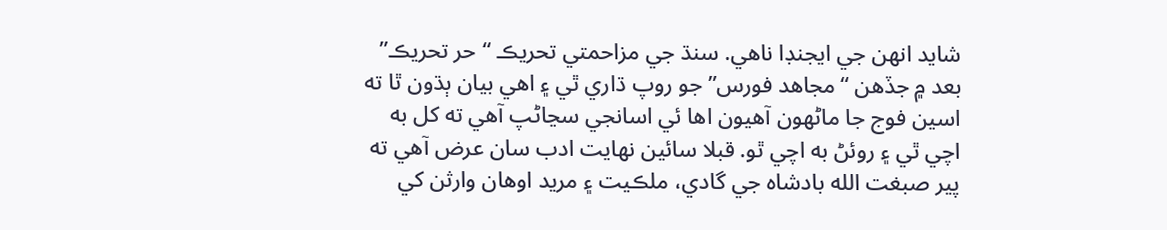شايد انهن جي ايجنڊا ناهي. سنڌ جي مزاحمتي تحريڪ “حر تحريڪ” بعد ۾ جڏهن “مجاهد فورس” جو روپ ڌاري ٿي ۽ اهي بيان ٻڌون ٿا ته اسين فوج جا ماڻهون آهيون اها ئي اسانجي سڃاڻپ آهي ته کل به اچي ٿي ۽ روئڻ به اچي ٿو. قبلا سائين نهايت ادب سان عرض آهي ته پير صبغت الله بادشاه جي گادي، ملڪيت ۽ مريد اوهان وارثن کي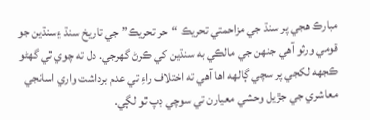مبارڪ هجي پر سنڌ جي مزاحمتي تحريڪ “حر تحريڪ” جي تاريخ سنڌ ۽سنڌين جو قومي ورثو آهي جنهن جي مالڪي به سنڌين کي ڪرڻ گهرجي. دل ته چوي ٿي گهڻو ڪجهه لکجي پر سچي ڳالهه اها آهي ته اختلاف راءِ تي عدم برداشت واري اسانجي معاشري جي جڙيل وحشي معيارن تي سوچي ڊپ ٿو لڳي.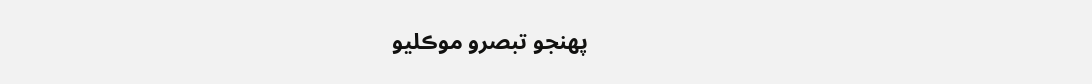پهنجو تبصرو موڪليو